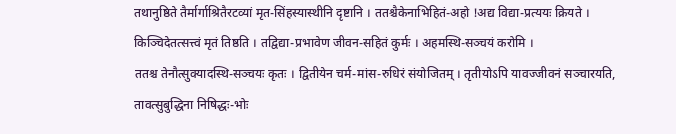तथानुष्ठिते तैर्मार्गाश्रितैरटव्यां मृत-सिंहस्यास्थीनि दृष्टानि । ततश्चैकेनाभिहितं-अहो !अद्य विद्या-प्रत्ययः क्रियते । किञ्चिदेतत्सत्त्वं मृतं तिष्ठति । तद्विद्या-प्रभावेण जीवन-सहितं कुर्मः । अहमस्थि-सञ्चयं करोमि ।
ततश्च तेनौत्सुक्यादस्थि-सञ्चयः कृतः । द्वितीयेन चर्म-मांस-रुधिरं संयोजितम् । तृतीयोऽपि यावज्जीवनं सञ्चारयति, तावत्सुबुद्धिना निषिद्धः-भोः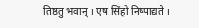तिष्ठतु भवान् । एष सिंहो निष्पाद्यते ।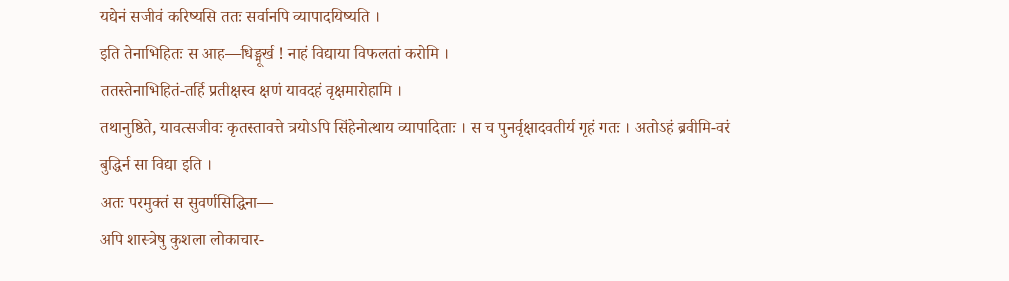यद्येनं सजीवं करिष्यसि ततः सर्वानपि व्यापादयिष्यति ।
इति तेनाभिहितः स आह—धिङ्मूर्ख ! नाहं विद्याया विफलतां करोमि ।
ततस्तेनाभिहितं-तर्हि प्रतीक्षस्व क्षणं यावदहं वृक्षमारोहामि ।
तथानुष्ठिते, यावत्सजीवः कृतस्तावत्ते त्रयोऽपि सिंहेनोत्थाय व्यापादिताः । स च पुनर्वृक्षादवतीर्य गृहं गतः । अतोऽहं ब्रवीमि-वरं बुद्धिर्न सा विद्या इति ।
अतः परमुक्तं स सुवर्णसिद्धिना—
अपि शास्त्रेषु कुशला लोकाचार-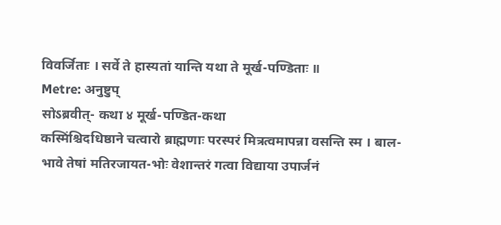विवर्जिताः । सर्वे ते हास्यतां यान्ति यथा ते मूर्ख-पण्डिताः ॥
Metre: अनुष्टुप्
सोऽब्रवीत्- कथा ४ मूर्ख-पण्डित-कथा
कस्मिंश्चिदधिष्ठाने चत्वारो ब्राह्मणाः परस्परं मित्रत्वमापन्ना वसन्ति स्म । बाल-भावे तेषां मतिरजायत-भोः वेशान्तरं गत्वा विद्याया उपार्जनं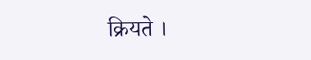क्रियते ।